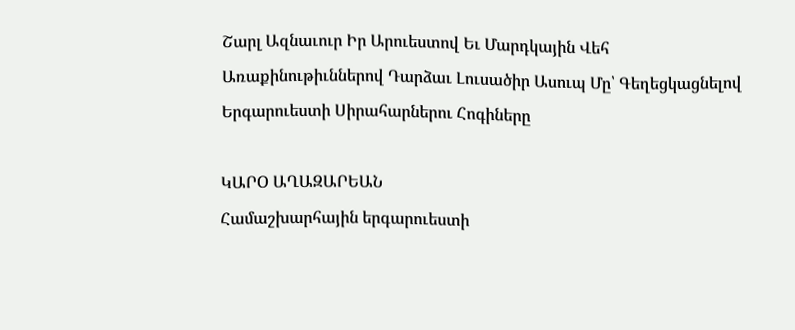Շարլ Ազնաւուր Իր Արուեստով Եւ Մարդկային Վեհ Առաքինութիւններով Դարձաւ Լուսածիր Ասուպ Մը՝ Գեղեցկացնելով Երգարուեստի Սիրահարներու Հոգիները

ԿԱՐՕ ԱՂԱԶԱՐԵԱՆ
Համաշխարհային երգարուեստի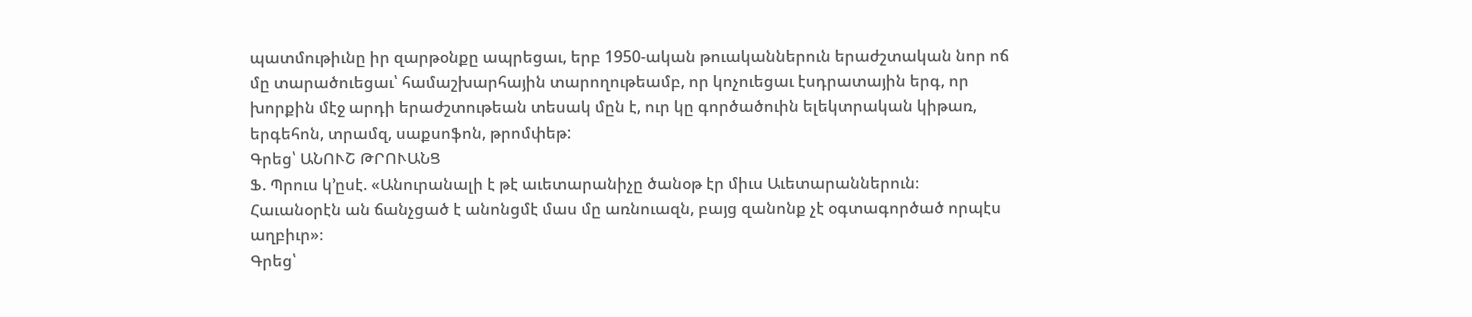պատմութիւնը իր զարթօնքը ապրեցաւ, երբ 1950-ական թուականներուն երաժշտական նոր ոճ մը տարածուեցաւ՝ համաշխարհային տարողութեամբ, որ կոչուեցաւ էսդրատային երգ, որ խորքին մէջ արդի երաժշտութեան տեսակ մըն է, ուր կը գործածուին ելեկտրական կիթառ, երգեհոն, տրամզ, սաքսոֆոն, թրոմփեթ:
Գրեց՝ ԱՆՈՒՇ ԹՐՈՒԱՆՑ
Ֆ. Պրուս կ՚ըսէ. «Անուրանալի է թէ աւետարանիչը ծանօթ էր միւս Աւետարաններուն։ Հաւանօրէն ան ճանչցած է անոնցմէ մաս մը առնուազն, բայց զանոնք չէ օգտագործած որպէս աղբիւր»։
Գրեց՝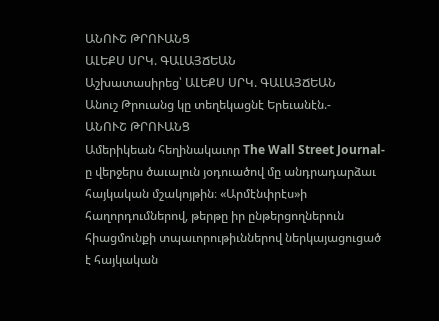ԱՆՈՒՇ ԹՐՈՒԱՆՑ
ԱԼԵՔՍ ՍՐԿ. ԳԱԼԱՅՃԵԱՆ
Աշխատասիրեց՝ ԱԼԵՔՍ ՍՐԿ. ԳԱԼԱՅՃԵԱՆ
Անուշ Թրուանց կը տեղեկացնէ Երեւանէն.-
ԱՆՈՒՇ ԹՐՈՒԱՆՑ
Ամերիկեան հեղինակաւոր The Wall Street Journal-ը վերջերս ծաւալուն յօդուածով մը անդրադարձաւ հայկական մշակոյթին։ «Արմէնփրէս»ի հաղորդումներով, թերթը իր ընթերցողներուն հիացմունքի տպաւորութիւններով ներկայացուցած է հայկական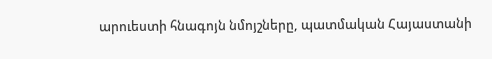արուեստի հնագոյն նմոյշները, պատմական Հայաստանի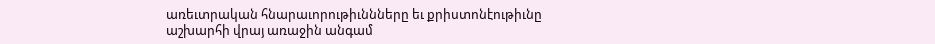առեւտրական հնարաւորութիւննները եւ քրիստոնէութիւնը աշխարհի վրայ առաջին անգամ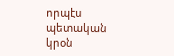որպէս պետական կրօն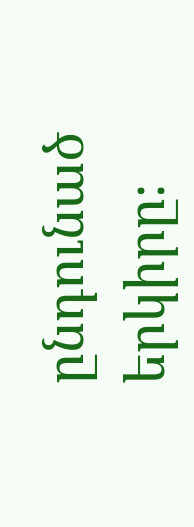ընդունած երկիրը։